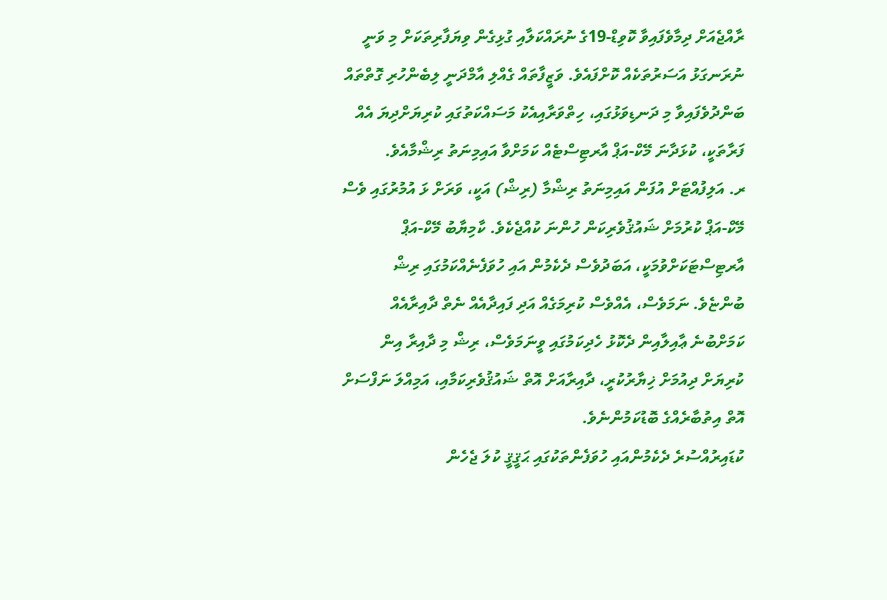ރާއްޖެއަށް ދިމާވެފައިވާ ކޮވިޑް-19ގެ ނުރައްކަލާއި ގުޅިގެން ވިޔަފާރިތަކަށް މި ވަނީ ނުރަނގަޅު އަސަރުތަކެއް ކޮށްފައެވެ. ވަޒީފާތައް ގެއްލި އާމްދަނީ ލިބެންހުރި ގޮތްތައް ބަންދުވެފައިވާ މި ދަނޑިވަޅުގައި، ހިތްވަރާއިއެކު މަސައްކަތުގައި ކުރިޔަށްދިޔަ އެއް ފަރާތަކީ، ކުޅަދާނަ މޭކް-އަޕް އާރޓިސްޓެއް ކަމަށްވާ އައިމިނަތު ރިޝްމާއެވެ.
ރ. އަލިފުއްޓަށް އުފަން އައިމިނަތު ރިޝްމާ (ރިޝް) އަކީ، ވަރަށް ޅަ އުމުރުގައި ވެސް މޭކް-އަޕް ކުރުމަށް ޝައުޤުވެރިކަން ހުންނަ ކުއްޖެކެވެ. ކާމިޔާބު މޭކް-އަޕް އާރޓިސްޓަކަށްވުމަކީ، އަބަދުވެސް ދެކެމުން އައި ހުވަފެނެއްކަމުގައި ރިޝް ބުންޏެވެ. ނަމަވެސް، އެއްވެސް ކުރިމަގެއް އަދި ފައިދާއެއް ނެތް ދާއިރާއެއް ކަމަށްބުނެ ޢާއިލާއިން ދެކޮޅު ހެދިކަމުގައި ވީނަމަވެސް، ރިޝް މި ދާއިރާ އިން ކުރިޔަށް ދިއުމަށް ޚިޔާރުކުރީ، ދާއިރާއަށް އޮތް ޝައުޤުވެރިކަމާއި، އަމިއްލަ ނަފްސަށް އޮތް އިތުބާރެއްގެ ބޮޑުކަމުންނެވެ.
ކުޑައިރުއްސުރެ ދެކެމުންއައި ހުވަފެންތަކުގައި ޙަޤީޤީ ކުލަ ޖެހެން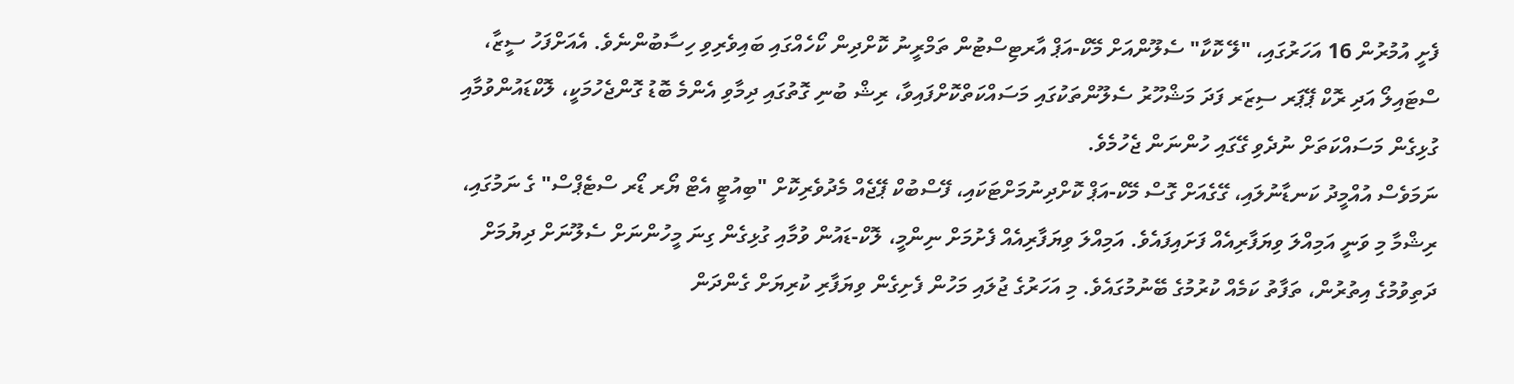ފެށީ އުމުރުން 16 އަހަރުގައި، "ލޭ ކޮކާ" ސެލޫންއަށް މޭކް-އަޕް އާރޓިސްޓުން ތަމްރީނު ކޮށްދިން ކޯހެއްގައި ބައިވެރިވި ހިސާބުންނެވެ. އެއަށްފަހު ސީޒާ، ސްޓައިލޯ އަދި ރޮކް ޕޭޕަރ ސިޒަރ ފަދަ މަޝްހޫރު ސެލޫންތަކުގައި މަސައްކަތްކޮށްފައިވާ، ރިޝް ބުނި ގޮތުގައި ދިމާވި އެންމެ ބޮޑު ގޮންޖެހުމަކީ، ލޮކްޑައުންވުމާއި ގުޅިގެން މަސައްކަތަށް ނުދެވި ގޭގައި ހުންނަން ޖެހުމެވެ.
ނަމަވެސް އުއްމީދު ކަނޑާނުލައި، ގޭގެއަށް ގޮސް މޭކް-އަޕް ކޮށްދިނުމަށްޓަކައި، ފޭސްބުކް ޕޭޖެއް މެދުވެރިކޮށް "ބިއުޓީ އެޓް ޔޯރ ޑޯރ ސްޓެޕްސް" ގެ ނަމުގައި، ރިޝްމާ މި ވަނީ އަމިއްލަ ވިޔަފާރިއެއް ފަށައިފައެވެ. އަމިއްލަ ވިޔަފާރިއެއް ފެށުމަށް ނިންމީ، ލޮކް-ޑައުން ވުމާއި ގުޅިގެން ގިނަ މީހުންނަށް ސެލޫނަށް ދިޔުމަށް ދަތިވުމުގެ އިތުރުން، ތަފާތު ކަމެއް ކުރުމުގެ ބޭނުމުގައެވެ. މި އަހަރުގެ ޖުލައި މަހުން ފެށިގެން ވިޔަފާރި ކުރިޔަށް ގެންދަން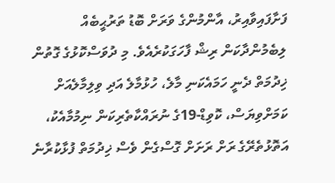ފަށާފައިވާއިރު، އާންމުންގެ ވަރަށް ބޮޑު ތަރުޙީބެއް ލިބެމުންދާކަން ރިޝް ފާހަގަކުރެއެވެ. މި ދުވަސްކޮޅުގެ ގޮތުން ޚިދުމަތް ދެނީ ހަމައެކަނި މާލެ، ހުޅުމާލެ އަދި ވިލިމާލެއަށް ކަމަށްވިޔަސް، ކޮވިޑް-19ގެ ނުރައްކާތެރިކަން ނިމުމާއެކު، އަތޮޅުތެރޭގެ ރަށް ރަށަށް ގޮސްގެން ވެސް ޚިދުމަތް ފުޅާކުރާނެ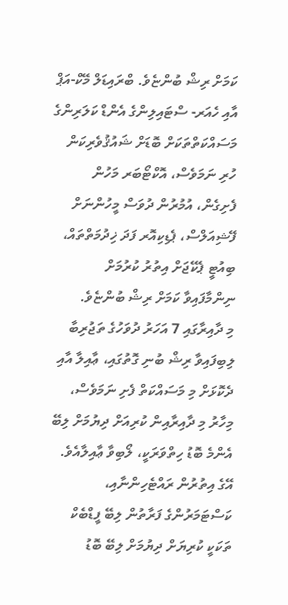ކަމަށް ރިޝް ބުންޏެވެ. ބްރައިޑަލް މޭކް-އަޕް އާއި ހެއަރ- ސްޓައިލިންގެ އެންޑް ކަލަރިންގެ މަސައްކަތްތަކަށް ބޮޑަށް ޝައުޤުވެރިކަން ހުރި ނަމަވެސް، އޮކްޓޯބަރ މަހުން ފެށިގެން، އުމުރުން ދުވަސް މީހުންނަށް ފޭޝިއަލްސް، ޕެޑިކިއޮރ ފަދަ ޚިދުމަތްތައް، ބިއުޓީ ޕެކޭޖަށް އިތުރު ކުރުމަށް ނިންމާފައިވާ ކަމަށް ރިޝް ބުންޏެވެ.
މި ދާއިރާގައި 7 އަހަރު ދުވަހުގެ ތަޖުރިބާ ލިބިފައިވާ ރިޝް ބުނި ގޮތުގައި، ޢާއިލާ އާއި ދެކޮޅަށް މި މަސައްކަތް ފެށި ނަމަވެސް، މިހާރު މި ދާއިރާއިން ކުރިއަށް ދިޔުމަށް ލިބޭ އެންމެ ބޮޑު ހިތްވަރަކީ، ލޯބިވާ ޢާއިލާއެވެ. އޭގެ އިތުރުން ރައްޓެހިންނާއި، ކަސްޓަމަރުންގެ ފަރާތުން ލިބޭ ފީޑްބެކް ތަކަކީ ކުރިޔަށް ދިޔުމަށް ލިބޭ ބޮޑު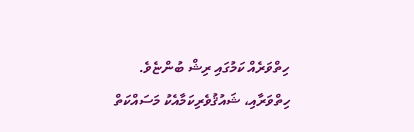ހިތްވަރެއް ކަމުގައި ރިޝް ބުންޏެވެ.
ހިތްވަރާއި، ޝައުޤުވެރިކަމާއެކު މަސައްކަތް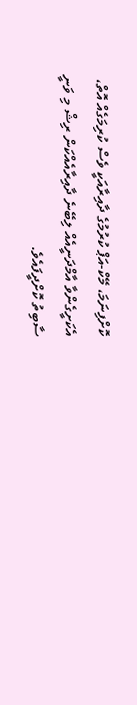ކޮށްފިނަމަ، މޭކް-އަޕް ކުރުމުގެ ދާއިރާއަކީ ވެސް ކުރިމަގެއް އޮތް، އެކަށީގެންވާ އާމްދަނީއެއް ލިބޭނެ ދާއިރާއެއްކަން ރިޝް މި ވަނީ ސާބިތު ކޮށްދީފައެވެ.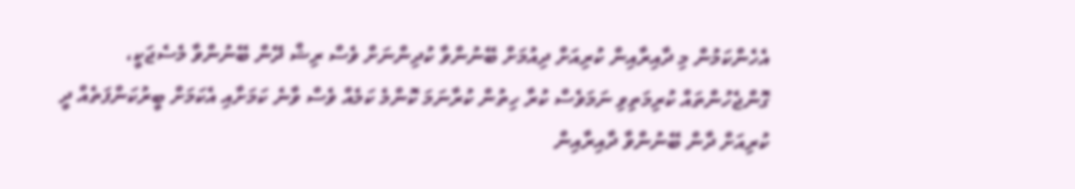އެހެންކަމުން މި ދާއިރާއިން ކުރިއަށް ދިއުމަށް ބޭނުންވާ ކުދިންނަށް ވެސް ރިޝް ދޭން ބޭނުންވާ މެސެޖަކީ، ގޮންޖެހުންތައް ކުރިމަތިވި ނަމަވެސް ކުރާ ހިތުން ކުރާނަމަ ކޮންމެ ކަމެއް ވެސް ވާނެ ކަމަށާއި އެކަމަށް ބީރުކަންފަތެއް ދީ ކުރިއަށް ދާން ބޭނުންވާ ދާއިރާއިން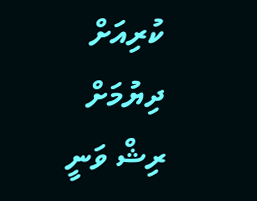ކުރިއަށް ދިޔުމަށް ރިޝް ވަނީ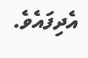އެދިފައެވެ.